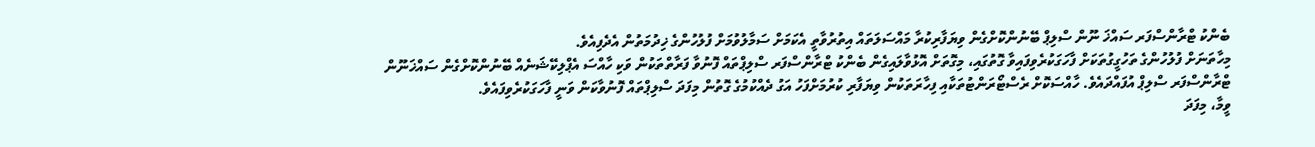ބެންކު ޓްރާންސްފަރ ސައްޚަ ނޫން ސްލިޕް ބޭނުންކޮށްގެން ވިޔަފާރިކުރާ މައްސަލަތައް އިތުރުވާތީ އެކަމަށް ސަމާލުވުމަށް ފުލުހުންގެ ޚިދުމަތުން އެދެފިއެވެ.
މިހާތަނަށް ފުލުހުންގެ ތަހުގީގުތަކަށް ފާހަގަކުރެވިފައިވާ ގޮތުގައި، މިގޮތަށް އޮޅުވާލައިގެން ބެންކު ޓްރާންސްފަރ ސްލިޕްތައް ފޮނުވާ ފަރާތްތަކުން ވަކި ހާއްސަ އެޕްލިކޭޝަނެއް ބޭނުންކޮށްގެން ސައްޚަނޫން ޓްރާންސްފަރ ސްލިޕް އުފައްދައެވެ. ހާއްސަކޮށް ރެސްޓޯރަންޓުތަކާއި ފިހާރަތަކުން ވިޔަފާރި ކުރުމަށްފަހު އަގު ދެއްކުމުގެ ގޮތުން މިފަދަ ސްލިޕްތައް ފޮނުވާކަން ވަނީ ފާހަގަކުރެވިފައެވެ.
ވީމާ، މިފަދަ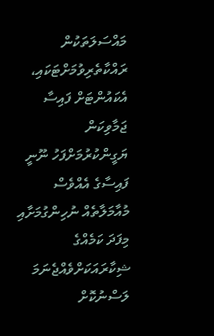މައްސަލަތަކުން ރައްކާތެރިވުމަށްޓަކައި، އެކައުންޓަށް ފައިސާ ޖަމާވިކަން ޔަގީންކުރުމަށްފަހު ނޫނީ ފައިސާގެ އެއްވެސް މުއާމަލާތެއް ނުހިންގުމަށާއި މިފަދަ ކަމެއްގެ ޝިކާރައަކަށްވެއްޖެނަމަ ލަސްނުކޮށް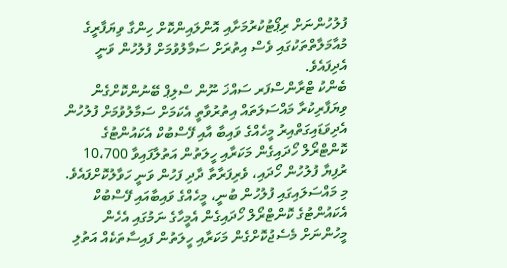ފުލުހުންނަށް ރިޕޯޓުކުރުމަށާއި އޮންލައިންކޮށް ހިންގާ ވިޔަފާރީގެ މުއާމަލާތްތަކުގައި ވެސް އިތުރަށް ސަމާލުވުމަށް ފުލުހުން ވަނީ އެދިފައެވެ.
ބެންކު ޓްރާންސްފަރ ސައްޚަ ނޫން ސްލިޕް ބޭނުންކޮށްގެން ވިޔަފާރިކުރާ މައްސަލަތައް އިތުރުވާތީ އެކަމަށް ސަމާލުވުމަށް ފުލުހުން އެދިވަޑައިގަތްއިރު މީހެއްގެ ވައިބާ އާއި ފޭސްބުކް އެކައުންޓުގެ ކޮންޓްރޯލް ހޯދައިގެން މަކަރާއި ހީލަތުން އަތުލާފައިވާ 10،700 ރުފިޔާ ފުލުހުން ހޯދައި، ވެރިފަރާތާ ދާދި ފަހުން ވަނީ ހަވާލުކޮށްފައެވެ.
މި މައްސަލައިގައި ފުލުހުން ބުނީ، މީހެއްގެ ވައިބާއައި ފޭސްބުކް އެކައުންޓުގެ ކޮންޓްރޯލް ހޯދައިގެން އެމީހާގެ ނަމުގައި އެހެން މީހުންނަށް މެސެޖުކޮށްގެން މަކަރާއި ހީލަތުން ފައިސާތަކެއް އަތުލި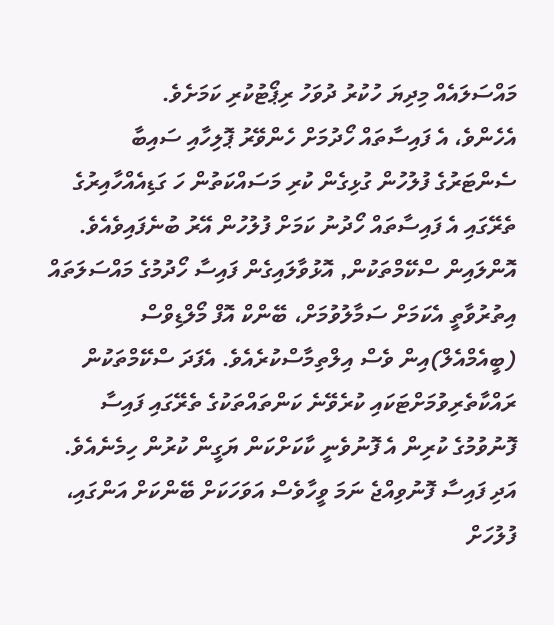މައްސަލައެއް މިދިޔަ ހުކުރު ދުވަހު ރިޕޯޓުކުރި ކަމަށެވެ.
އެހެންވެ، އެ ފައިސާތައް ހޯދުމަށް ހެންވޭރު ޕޮލިހާއި ސައިބާ ސެންޓަރުގެ ފުލުހުން ގުޅިގެން ކުރި މަސައްކަތުން ހަ ގަޑިއެއްހާއިރުގެ ތެރޭގައި އެ ފައިސާތައް ހޯދުނު ކަމަށް ފުލުހުން އޭރު ބުނެފައިވެއެވެ.
އޮންލައިން ސްކޭމްތަކުން, އޮޅުވާލައިގެން ފައިސާ ހޯދުމުގެ މައްސަލަތައް އިތުރުވާތީ އެކަމަށް ސަމާލުވުމަށް، ބޭންކް އޮފް މޯލްޑިވްސް (ބީއެމްއެލް)އިން ވެސް އިލްތިމާސްކުރެއެވެ. އެފަދަ ސްކޭމްތަކުން ރައްކާތެރިވުމަށްޓަކައި ކުރެވޭނެ ކަންތައްތަކުގެ ތެރޭގައި ފައިސާ ފޮނުވުމުގެ ކުރިން އެ ފޮނުވެނީ ކާކަށްކަން ޔަގީން ކުރުން ހިމެނެއެވެ. އަދި ފައިސާ ފޮނުވިއްޖެ ނަމަ ވީހާވެސް އަވަހަކަށް ބޭންކަށް އަންގައި، ފުލުހަށް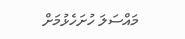މައްސަލަ ހުށަހެޅުމަށް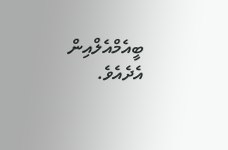ބީއެމްއެލްއިން އެދެއެވެ.